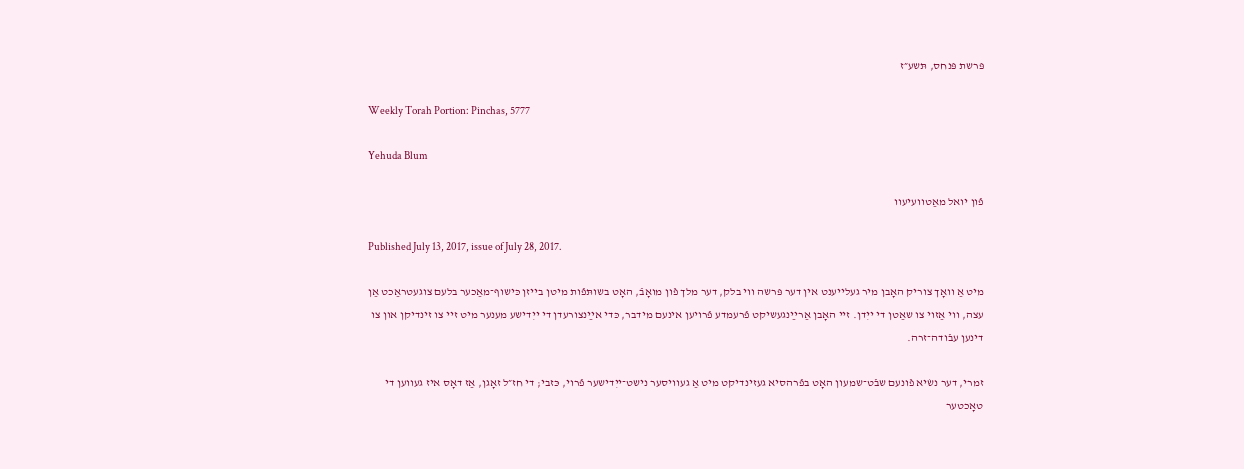פּרשת פּנחס, תּשע״ז

Weekly Torah Portion: Pinchas, 5777

Yehuda Blum

פֿון יואל מאַטוועיעוו

Published July 13, 2017, issue of July 28, 2017.

מיט אַ וואָך צוריק האָבן מיר געלייענט אין דער פּרשה ווי בלק, דער מלך פֿון מואָבֿ, האָט בשותּפֿות מיטן בייזן כּישוף־מאַכער בלעם צוגעטראַכט אַן עצה, ווי אַזוי צו שאַטן די ייִדן. זיי האָבן אַרײַנגעשיקט פֿרעמדע פֿרויען אינעם מידבר, כּדי אײַנצורעדן די ייִדישע מענער מיט זיי צו זינדיקן און צו דינען עבֿודה־זרה.

זמרי, דער נשׂיא פֿונעם שבֿט־שמעון האָט בפֿרהסיא געזינדיקט מיט אַ געוויסער נישט־ייִדישער פֿרוי, כּזבי; די חז״ל זאָגן, אַז דאָס איז געווען די טאָכטער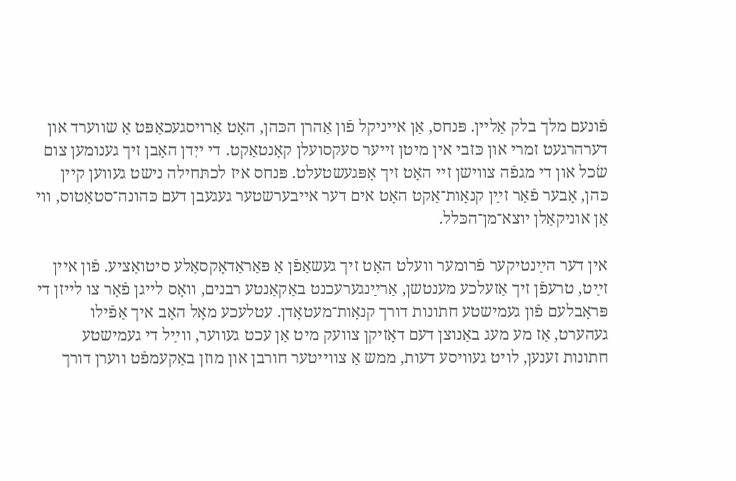פֿונעם מלך בלק אַליין. פּנחס, אַן אייניקל פֿון אַהרן הכּהן, האָט אַרויסגעכאַפּט אַ שווערד און דערהרגעט זמרי און כּזבי אין מיטן זייער סעקסועלן קאָנטאַקט. די ייִדן האָבן זיך גענומען צום שׂכל און די מגפֿה צווישן זיי האָט זיך אָפּגעשטעלט. פּנחס איז לכתּחילה נישט געווען קיין כּהן, אָבער פֿאַר זײַן קנאָות־אַקט האָט אים דער אייבערשטער געגעבן דעם כּהונה־סטאַטוס, ווי אַן אוניקאַלן יוצא־מן־הכּלל.

אין דער הײַנטיקער פֿרומער וועלט האָט זיך געשאַפֿן אַ פּאַראַדאָקסאַלע סיטואַציע. פֿון איין זײַט, טרעפֿן זיך אַזעלכע מענטשן, אַרײַנגערעכנט באַקאַנטע רבנים, וואָס לייגן פֿאָר צו לייזן די פּראָבלעם פֿון געמישטע חתונות דורך קנאָות־מעטאָדן. עטלעכע מאָל האָב איך אַפֿילו געהערט, אַז מע מעג באַנוצן דעם דאָזיקן צוועק מיט אַן עכט געווער, ווײַל די געמישטע חתונות זענען, לויט געוויסע דעות, ממש אַ צווייטער חורבן און מוזן באַקעמפֿט ווערן דורך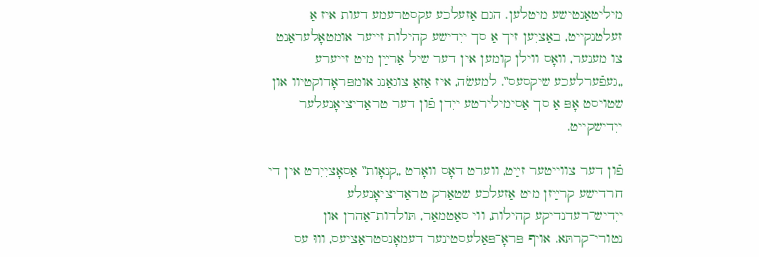מיליטאַנטישע מיטלען. הגם אַזעלכע עקסטרעמע דעות איז אַ זעלטנקייט, באַציִען זיך אַ סך ייִדישע קהילות זייער אומטאָלעראַנט צו מענער, וואָס ווילן קומען אין דער שיל אַרײַן מיט זייערע „געפֿערלעכע שיקסעס‟. למעשׂה, איז אַזאַ צוגאַנג אומפּראָדוקטיוו און שטויסט אָפּ אַ סך אַסימילירטע ייִדן פֿון דער טראַדיציאָנעלער ייִדישקייט.

פֿון דער צווייטער זײַט, ווערט דאָס וואָרט „קנאָות‟ אַסאָציִיִרט אין די חרדישע קרײַזן מיט אַזעלכע שטאַרק טראַדיציאָנעלע ייִדיש־רעדנדיקע קהילות, ווי סאַטמאַר, תּולדות־אַהרן און נטורי־קרתּא. אויף פּראָ־פּאַלעסטינער דעמאָנסטראַציעס, וווּ עס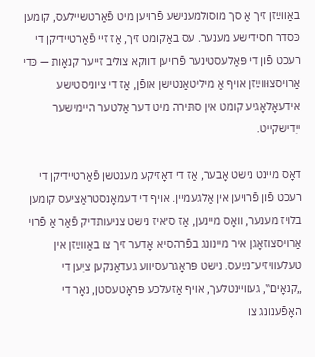באַווײַזן זיך אַ סך מוסולמענישע פֿרויען מיט פֿאַרטשיילעס, קומען כּסדר חסידישע מענער. עס באַקומט זיך, אַז זיי פֿאַרטיידיקן די רעכט פֿון די פּאַלעסטינער פֿרויען דווקא צוליב זייער קנאָות — כּדי אַרויסצוּווײַזן אויף אַ מיליטאַנטישן אופֿן, אַז די ציוניסטישע אידעאָלאָגיע קומט אין סתּירה מיט דער אַלטער היימישער ייִדישקייט.

דאָס מיינט נישט אָבער, אַז די דאָזיקע מענטשן פֿאַרטיידיקן די רעכט פֿון פֿרויען אין אַלגעמיין. אויף די דעמאָנסטראַציעס קומען בלויז מענער, וואָס מיינען, אַז ס׳איז נישט צניעותדיק פֿאַר אַ פֿרוי אַרויסצוזאָגן איר מיינונג בפֿרהסיא אָדער זיך צו באַווײַזן אין טעלעוויזיע־נײַעס. נישט פּראָגרעסיווע געדאַנקען ציִען די „קנאָים‟, געוויינטלעך, אויף אַזעלכע פּראָטעסטן, נאָר די האָפֿענונג צו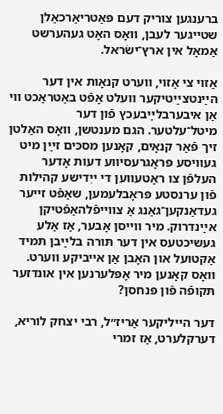ברענגען צוריק דעם פּאַטריאַרכאַלן שטייגער לעבן, וואָס האָט געהערשט אַמאָל אין ארץּ־ישׂראל.

אַזוי צי אַזוי, ווערט קנאָות אין דער הײַנטצײַטיקער וועלט אָפֿט באַטראַכט ווי אַן איבערבלײַבעכץ פֿון דער מיטל־עלטער. הגם מענטשן, וואָס האַלטן זיך פֿאַר קנאָים, קאָנען מסכּים זײַן מיט געוויסע פּראָגרעסיווע דעות אָדער העלפֿן צו ראַטעווען די ייִדישע קהילות פֿון ערנסטע פּראָבלעמען, שאַפֿט זייער געדאַנקען־גאַנג אַ צווייפֿלהאַפֿטיקן אײַנדרוק. מיר ווייסן אָבער, אַז אַלע געשיכטעס אין דער תּורה בלײַבן תּמיד אַקטועל און האָבן אַן אייביקע ווערט. וואָס קאָנען מיר אָפּלערנען אין אונדזער תּקופֿה פֿון פּנחסן?

דער הייליקער אַריז״ל, רבי יצחק לוריא, דערקלערט, אַז זמרי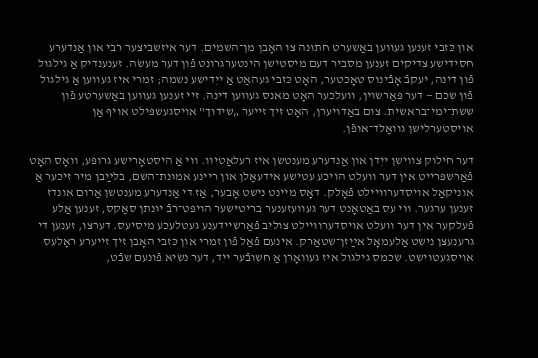און כּזבי זענען געווען באַשערט חתונה צו האָבן מן־השמים. דער איזשביצער רבי און אַנדערע חסידישע צדיקים זענען מסביר דעם מיסטישן הינטערגרונט פֿון דער מעשׂה. זענענדיק אַ גילגול פֿון דינה, יעקבֿ אָבֿינוס טאָכטער, האָט כּזבי געהאַט אַ ייִדישע נשמה; זמרי איז געווען אַ גילגול פֿון שכם — דער פּאַרשוין, וועלכער האָט מאנס געווען דינה. זיי זענען געווען באַשערטע פֿון ששת־ימי־בראשית. צום באַדויערן, האָט זיך זייער „שידוך‟ אויסגעשפּילט אויף אַן אויסטערלישן גוואַלד־אופֿן.

דער חילוק צווישן ייִדן און אַנדערע מענטשן איז רעלאַטיוו. ווי אַ היסטאָרישע גרופּע, וואָס האָט פֿאַרשפּרייט אין דער וועלט הויכע עטישע אידעאַלן און ריינע אמונת־השם, בלײַבן מיר זיכער אַ אוניקאַל אויסדערוויילט פֿאָלק. דאָס מיינט נישט אָבער, אַז די אַנדערע מענטשן אַרום אונדז זענען ערגער. ווי עס באַטאָנט דער געוועזענער בריטישער הויפּט־רבֿ יונתן סאַקס, זענען אַלע פֿעלקער אין דער וועלט אויסדערוויילט צוליב פֿאַרשיידענע געטלעכע מיסיעס. דערצו, זענען די גרענעצן נישט אַלעמאָל אײַזן־שטאַרק. אינעם פֿאַל פֿון זמרי און כּזבי האָבן זיך זייערע ראָלעס אויסגעטוישט. שכמס גילגול איז געוואָרן אַ חשובֿער ייִד, דער נשׂיא פֿונעם שבֿט,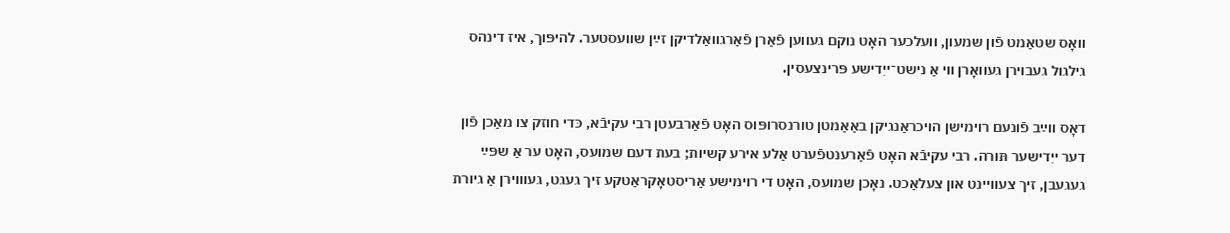וואָס שטאַמט פֿון שמעון, וועלכער האָט נוקם געווען פֿאַרן פֿאַרגוואַלדיקן זײַן שוועסטער. להיפּוך, איז דינהס גילגול געבוירן געוואָרן ווי אַ נישט־ייִדישע פּרינצעסין.

דאָס ווײַב פֿונעם רוימישן הויכראַנגיקן באַאַמטן טורנסרופּוס האָט פֿאַרבעטן רבי עקיבֿא, כּדי חוזק צו מאַכן פֿון דער ייִדישער תּורה. רבי עקיבֿא האָט פֿאַרענטפֿערט אַלע אירע קשיות; בעת דעם שמועס, האָט ער אַ שפּײַ געגעבן, זיך צעוויינט און צעלאַכט. נאָכן שמועס, האָט די רוימישע אַריסטאָקראַטקע זיך געגט, געוווירן אַ גיורת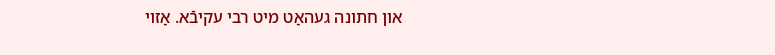און חתונה געהאַט מיט רבי עקיבֿא. אַזוי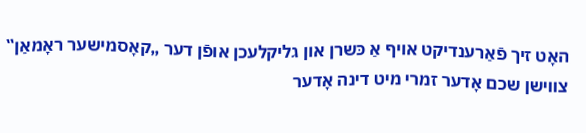האָט זיך פֿאַרענדיקט אויף אַ כּשרן און גליקלעכן אופֿן דער „קאָסמישער ראָמאַן‟ צווישן שכם אָדער זמרי מיט דינה אָדער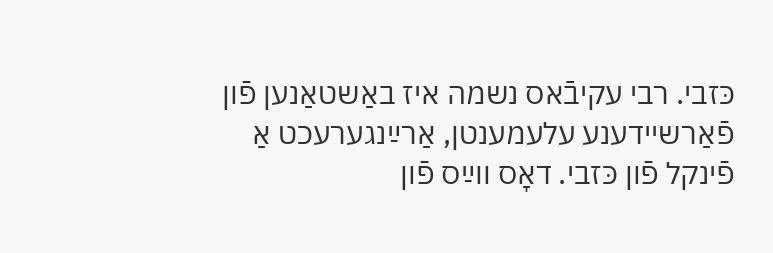כּזבי. רבי עקיבֿאס נשמה איז באַשטאַנען פֿון פֿאַרשיידענע עלעמענטן, אַרײַנגערעכט אַ פֿינקל פֿון כּזבי. דאָס ווײַס פֿון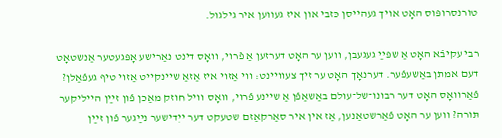טורנסרופּוס האָט אויך געהייסן כּזבי און איז געווען איר גילגול.

רבי עקיבֿא האָט אַ שפּײַ געגעבן, ווען ער האָט דערזען אַ פֿרוי, וואָס דינט נאַרישע אָפּגעטער אַנשטאָט דעם אמתן באַשעפֿער. דערנאָך האָט ער זיך צעוויינט: ווי אַזוי איז אַזאַ שיינקייט אַזוי טיף געפֿאַלן? פֿאַרוואָס האָט דער רבונו־של־עולם באַשאַפֿן אַ שיינע פֿרוי, וואָס וויל חוזק מאַכן פֿון זײַן הייליקער תּורה? ווען ער האָט פֿאַרשטאַנען, אַז אין איר סאַרקאַזם שטעקט דער ייִדישער נײַגער פֿון זײַן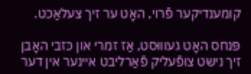קומענדיקער פֿרוי, האָט ער זיך צעלאַכט.

פּנחס האָט געוווּסט, אַז זמרי און כּזבי האָבן זיך נישט צופֿעליק פֿאַרליבט איינער אין דער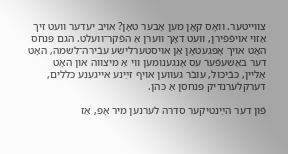צווייטער. וואָס קאָן מען אָבער טאָן? אויב יעדער וועט זיך אַזוי אויפֿפֿירן, וועט דאָך ווערן אַ הפֿקר־וועלט. הגם פּנחס האָט אויך אָפּגעטאָן אַן אויסטערלישע עבֿירה־לשמה, האָט דער באַשעפֿער עס אָנגענומען ווי אַ מיצווה און האָט אַליין, כּבֿיכול, עובֿר געווען אויף זײַנע אייגענע כּללים, דערקלערנדיק פּנחסן אַ כּהן.

פֿון דער הײַנטיקער סדרה לערנען מיר אָפּ, אַז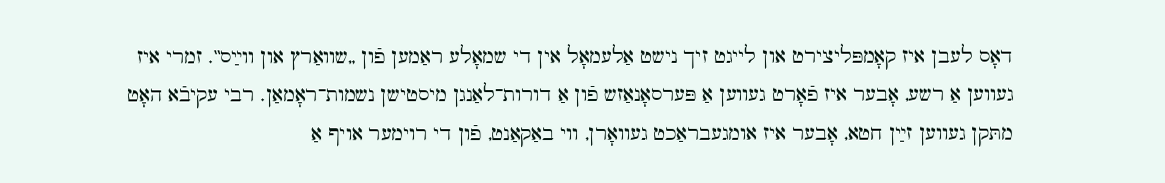דאָס לעבן איז קאָמפּליצירט און לייגט זיך נישט אַלעמאָל אין די שמאָלע ראַמען פֿון „שוואַרץ און ווײַס‟. זמרי איז געווען אַ רשע, אָבער איז פֿאָרט געווען אַ פּערסאָנאַזש פֿון אַ דורות־לאַנגן מיסטישן נשמות־ראָמאַן. רבי עקיבֿא האָט מתּקן געווען זײַן חטא, אָבער איז אומגעבראַכט געוואָרן, ווי באַקאַנט, פֿון די רוימער אויף אַ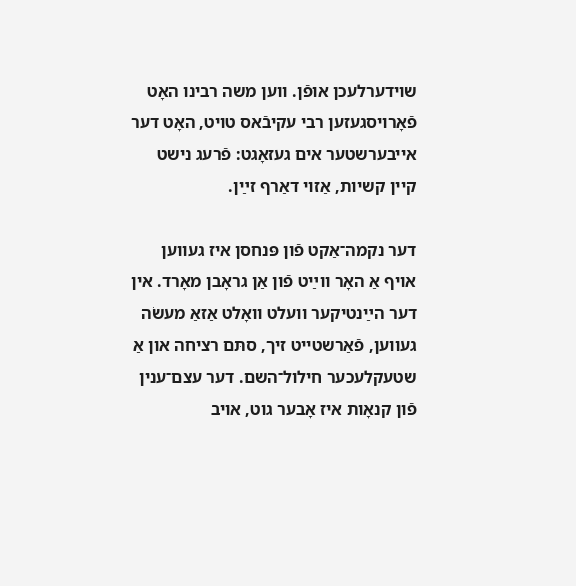שוידערלעכן אופֿן. ווען משה רבינו האָט פֿאָרויסגעזען רבי עקיבֿאס טויט, האָט דער אייבערשטער אים געזאָגט: פֿרעג נישט קיין קשיות, אַזוי דאַרף זײַן.

דער נקמה־אַקט פֿון פּנחסן איז געווען אויף אַ האָר ווײַט פֿון אַן גראָבן מאָרד. אין דער הײַנטיקער וועלט וואָלט אַזאַ מעשׂה געווען, פֿאַרשטייט זיך, סתּם רציחה און אַ שטעקלעכער חילול־השם. דער עצם־ענין פֿון קנאָות איז אָבער גוט, אויב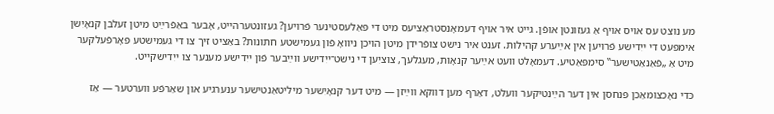מע נוצט עס אויס אויף אַ געזונטן אופֿן. גייט איר אויף דעמאָנסטראַציעס מיט די פּאַלעסטינער פֿרויען? געזונטערהייט, אָבער באַפֿרײַט מיטן זעלבן קנאָיִשן אימפּעט די ייִדישע פֿרויען אין אײַערע קהילות. זענט איר נישט צופֿרידן מיטן הויכן ניוואָ פֿון געמישטע חתונות? באַציט זיך צו די געמישטע פּאָרפֿעלקער מיט אַ „פֿאַנאַטישער‟ סימפּאַטיע. דעמאָלט וועט אײַער קנאָות, מעגלעך, צוציִען די נישט־ייִדישע ווײַבער פֿון ייִדישע מענער צו ייִדישקייט.

כּדי נאָכצומאַכן פּנחסן אין דער הײַנטיקער וועלט, דאַרף מען דווקא ווײַזן — מיט דער קנאָיִשער מיליטאַנטישער ענערגיע און שאַרפֿע ווערטער — אַז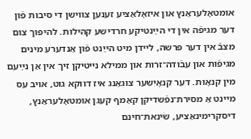אומטאָלעראַנץ און איזאָלאַציע זענען צווישן די סיבות פֿון דער מגיפֿה אין די הײַנטיקע חרדישע קהילות. להיפּוך צום מצבֿ אין דער פּרשה, ליידן מיט הײַנט פֿון אַנדערע מינים מגיפֿות און עבֿודה־זרות און ממילא נייטיקן זיך אין אַן נײַעם מין קנאָות. דער קנאָיִשער צוגאַנג איז דווקא גוט, אויב עס מיינט אַ מסירת־נפֿשדיקן קאַמף קעגן אומטאָלעראַנץ, דיסקרימינאַציע, שׂינאת־חינם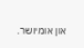און אומיושר.